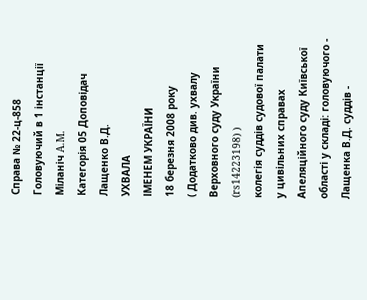Справа № 22-ц-858
Головуючий в 1 інстанції Міланіч A.M.
Категорія 05 Доповідач Лащенко В.Д.
УХВАЛА
ІМЕНЕМ УКРАЇНИ
18 березня 2008 року
( Додатково див. ухвалу Верховного суду України (rs14223198) )
колегія суддів судової палати у цивільних справах Апеляційного суду Київської області у складі: головуючого - Лащенка В.Д. суддів -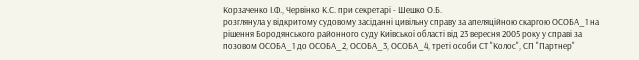Корзаченко І.Ф., Червінко К.С. при секретарі - Шешко О.Б.
розглянула у відкритому судовому засіданні цивільну справу за апеляційною скаргою ОСОБА_1 на рішення Бородянського районного суду Київської області від 23 вересня 2005 року у справі за позовом ОСОБА_1 до ОСОБА_2, ОСОБА_3, ОСОБА_4, треті особи СТ "Колос", СП "Партнер"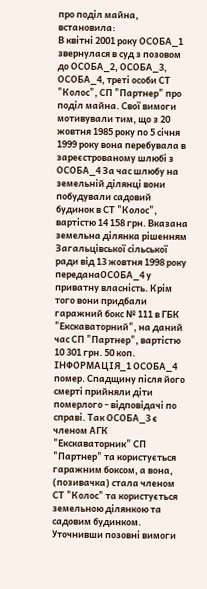про поділ майна,
встановила:
В квітні 2001 року ОСОБА_1 звернулася в суд з позовом до ОСОБА_2, ОСОБА_3, ОСОБА_4, треті особи СТ "Колос", СП "Партнер" про поділ майна. Свої вимоги мотивували тим, що з 20 жовтня 1985 року по 5 січня 1999 року вона перебувала в зареєстрованому шлюбі з ОСОБА_4 За час шлюбу на земельній ділянці вони побудували садовий будинок в СТ "Колос", вартістю 14 158 грн. Вказана земельна ділянка рішенням Загальцівської сільської ради від 13 жовтня 1998 року переданаОСОБА_4 у приватну власність. Крім того вони придбали гаражний бокс № 111 в ГБК "Екскаваторний", на даний час СП "Партнер", вартістю 10 301 грн. 50 коп.
ІНФОРМАЦІЯ_1 ОСОБА_4 помер. Спадщину після його смерті прийняли діти померлого - відповідачі по справі. Так ОСОБА_3 є членом АГК "Екскаваторник" СП "Партнер" та користується гаражним боксом, а вона, (позивачка) стала членом СТ "Колос" та користується земельною ділянкою та садовим будинком.
Уточнивши позовні вимоги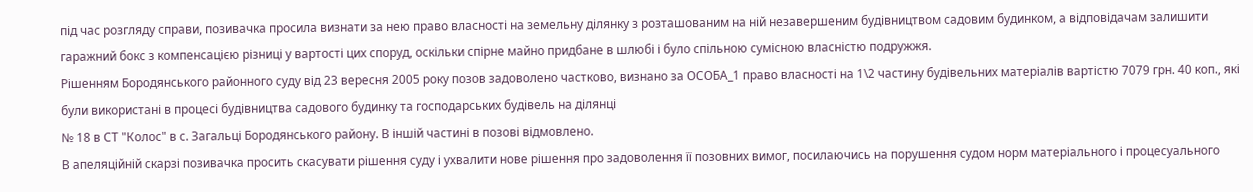під час розгляду справи, позивачка просила визнати за нею право власності на земельну ділянку з розташованим на ній незавершеним будівництвом садовим будинком, а відповідачам залишити гаражний бокс з компенсацією різниці у вартості цих споруд, оскільки спірне майно придбане в шлюбі і було спільною сумісною власністю подружжя.
Рішенням Бородянського районного суду від 23 вересня 2005 року позов задоволено частково, визнано за ОСОБА_1 право власності на 1\2 частину будівельних матеріалів вартістю 7079 грн. 40 коп., які були використані в процесі будівництва садового будинку та господарських будівель на ділянці
№ 18 в СТ "Колос" в с. Загальці Бородянського району. В іншій частині в позові відмовлено.
В апеляційній скарзі позивачка просить скасувати рішення суду і ухвалити нове рішення про задоволення її позовних вимог, посилаючись на порушення судом норм матеріального і процесуального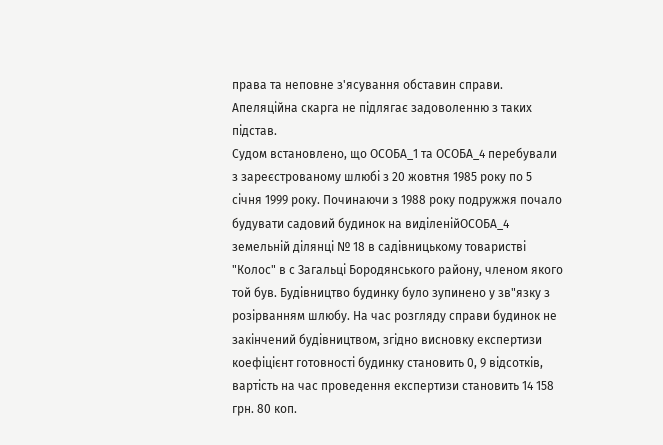права та неповне з'ясування обставин справи.
Апеляційна скарга не підлягає задоволенню з таких підстав.
Судом встановлено, що ОСОБА_1 та ОСОБА_4 перебували з зареєстрованому шлюбі з 20 жовтня 1985 року по 5 січня 1999 року. Починаючи з 1988 року подружжя почало будувати садовий будинок на виділенійОСОБА_4 земельній ділянці № 18 в садівницькому товаристві "Колос" в с Загальці Бородянського району, членом якого той був. Будівництво будинку було зупинено у зв"язку з розірванням шлюбу. На час розгляду справи будинок не закінчений будівництвом, згідно висновку експертизи коефіцієнт готовності будинку становить 0, 9 відсотків, вартість на час проведення експертизи становить 14 158 грн. 80 коп.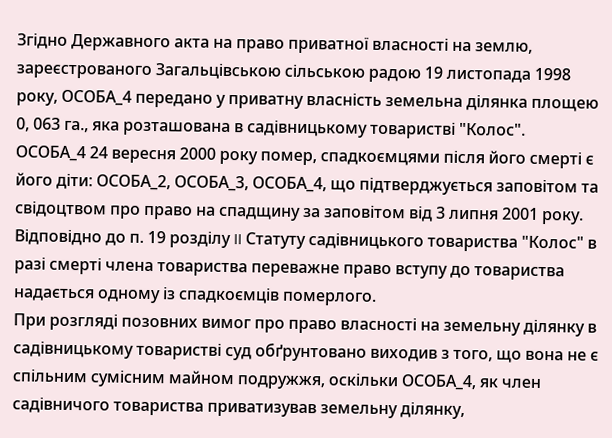Згідно Державного акта на право приватної власності на землю, зареєстрованого Загальцівською сільською радою 19 листопада 1998 року, ОСОБА_4 передано у приватну власність земельна ділянка площею 0, 063 га., яка розташована в садівницькому товаристві "Колос".
ОСОБА_4 24 вересня 2000 року помер, спадкоємцями після його смерті є його діти: ОСОБА_2, ОСОБА_3, ОСОБА_4, що підтверджується заповітом та свідоцтвом про право на спадщину за заповітом від 3 липня 2001 року.
Відповідно до п. 19 розділу II Статуту садівницького товариства "Колос" в разі смерті члена товариства переважне право вступу до товариства надається одному із спадкоємців померлого.
При розгляді позовних вимог про право власності на земельну ділянку в садівницькому товаристві суд обґрунтовано виходив з того, що вона не є спільним сумісним майном подружжя, оскільки ОСОБА_4, як член садівничого товариства приватизував земельну ділянку,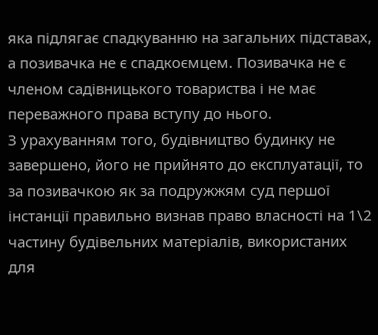яка підлягає спадкуванню на загальних підставах, а позивачка не є спадкоємцем. Позивачка не є членом садівницького товариства і не має переважного права вступу до нього.
З урахуванням того, будівництво будинку не завершено, його не прийнято до експлуатації, то за позивачкою як за подружжям суд першої інстанції правильно визнав право власності на 1\2 частину будівельних матеріалів, використаних для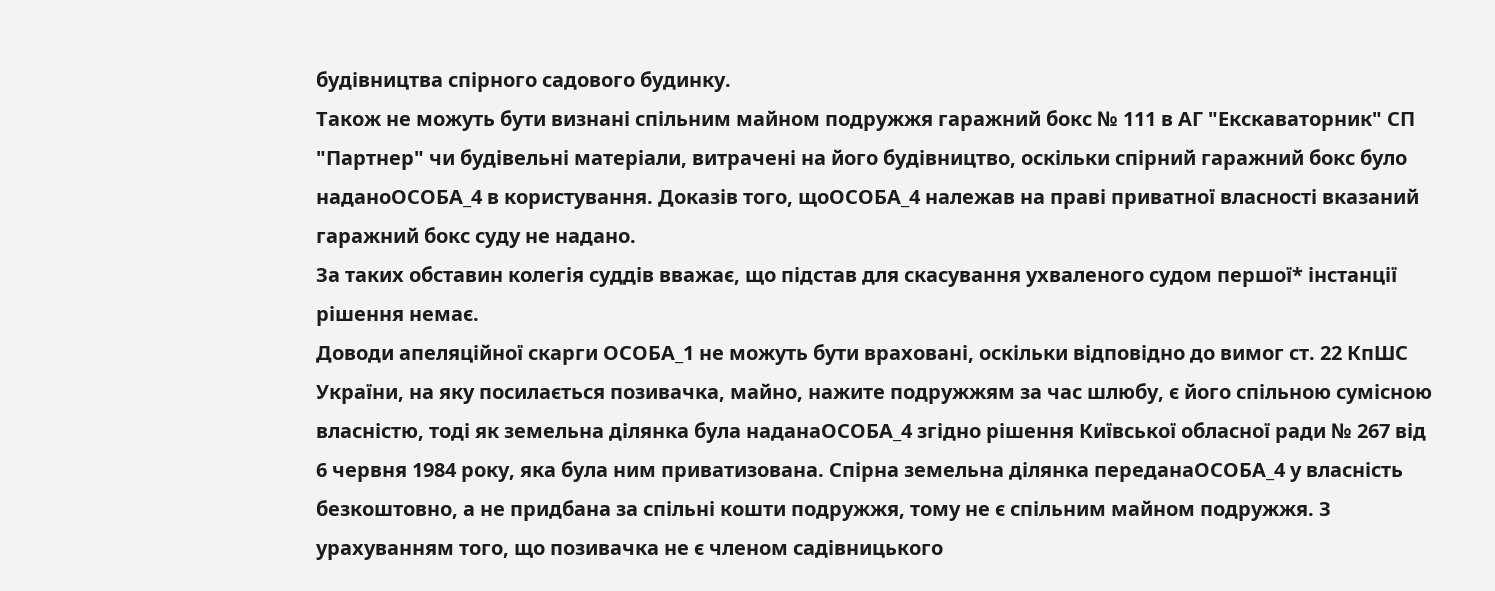будівництва спірного садового будинку.
Також не можуть бути визнані спільним майном подружжя гаражний бокс № 111 в АГ "Екскаваторник" СП "Партнер" чи будівельні матеріали, витрачені на його будівництво, оскільки спірний гаражний бокс було наданоОСОБА_4 в користування. Доказів того, щоОСОБА_4 належав на праві приватної власності вказаний гаражний бокс суду не надано.
За таких обставин колегія суддів вважає, що підстав для скасування ухваленого судом першої* інстанції рішення немає.
Доводи апеляційної скарги ОСОБА_1 не можуть бути враховані, оскільки відповідно до вимог ст. 22 КпШС України, на яку посилається позивачка, майно, нажите подружжям за час шлюбу, є його спільною сумісною власністю, тоді як земельна ділянка була наданаОСОБА_4 згідно рішення Київської обласної ради № 267 від 6 червня 1984 року, яка була ним приватизована. Спірна земельна ділянка переданаОСОБА_4 у власність безкоштовно, а не придбана за спільні кошти подружжя, тому не є спільним майном подружжя. З урахуванням того, що позивачка не є членом садівницького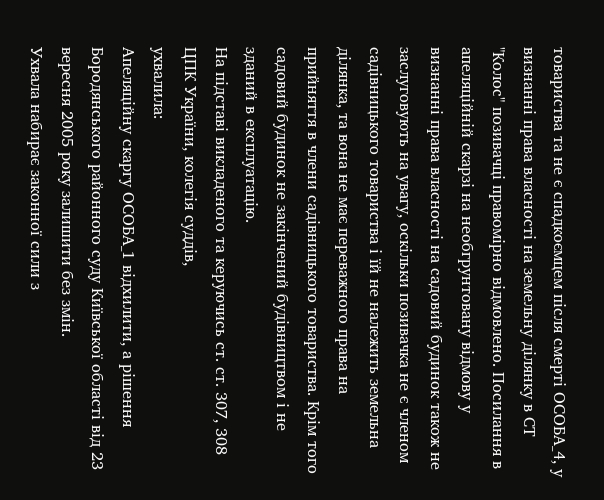товариства та не є спадкоємцем після смерті ОСОБА_4, у визнанні права власності на земельну ділянку в СТ "Колос" позивачці правомірно відмовлено. Посилання в апеляційній скарзі на необгрунтовану відмову у визнанні права власності на садовий будинок також не заслуговують на увагу, оскільки позивачка не є членом садівницького товариства і їй не належить земельна ділянка, та вона не має переважного права на прийняття в члени садівницького товариства. Крім того садовий будинок не закінчений будівництвом і не зданий в експлуатацію.
На підставі викладеного та керуючись ст. ст. 307, 308 ЦПК України, колегія суддів,
ухвалила:
Апеляційну скаргу ОСОБА_1 відхилити, а рішення Бородянського районного суду Київської області від 23 вересня 2005 року залишити без змін.
Ухвала набирає законної сили з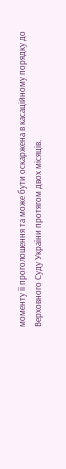моменту її проголошення та може бути оскаржена в касаційному порядку до Верховного Суду України протягом двох місяців.